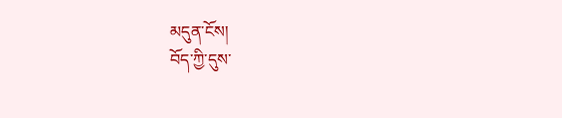མདུན་ངོས།
བོད་ཀྱི་དུས་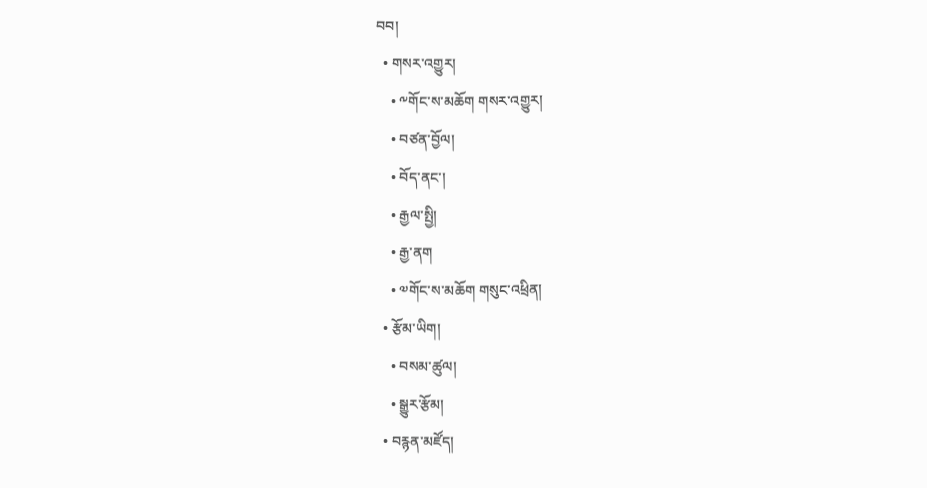བབ།
  • གསར་འགྱུར།
    • ༸གོང་ས་མཆོག གསར་འགྱུར།
    • བཙན་བྱོལ།
    • བོད་ནང་།
    • རྒྱལ་སྤྱི།
    • རྒྱ་ནག
    • ༧གོང་ས་མཆོག གསུང་འཕྲིན།
  • རྩོམ་ཡིག།
    • བསམ་ཚུལ།
    • སྒྱུར་རྩོམ།
  • བརྙན་མཛོད།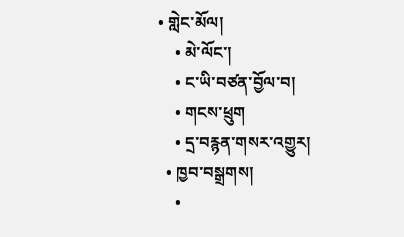• གླེང་མོལ།
    • མེ་ལོང་།
    • ང་ཡི་བཙན་བྱོལ་བ།
    • གངས་ཕྲུག
    • དྲ་བརྙན་གསར་འགྱུར།
  • ཁྱབ་བསྒྲགས།
    •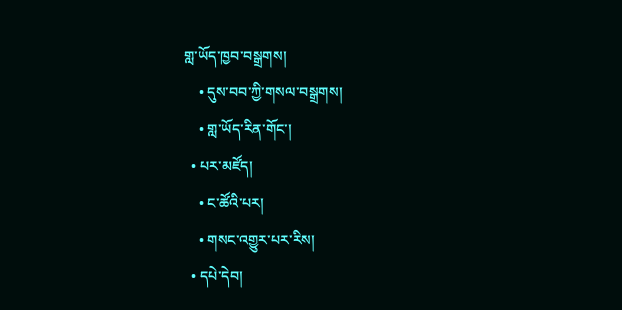གླ་ཡོད་ཁྱབ་བསྒྲགས།
    • དུས་བབ་ཀྱི་གསལ་བསྒྲགས།
    • གླ་ཡོད་རིན་གོང་།
  • པར་མཛོད།
    • ང་ཚོའི་པར།
    • གསང་འགྱུར་པར་རིས།
  • དཔེ་དེབ།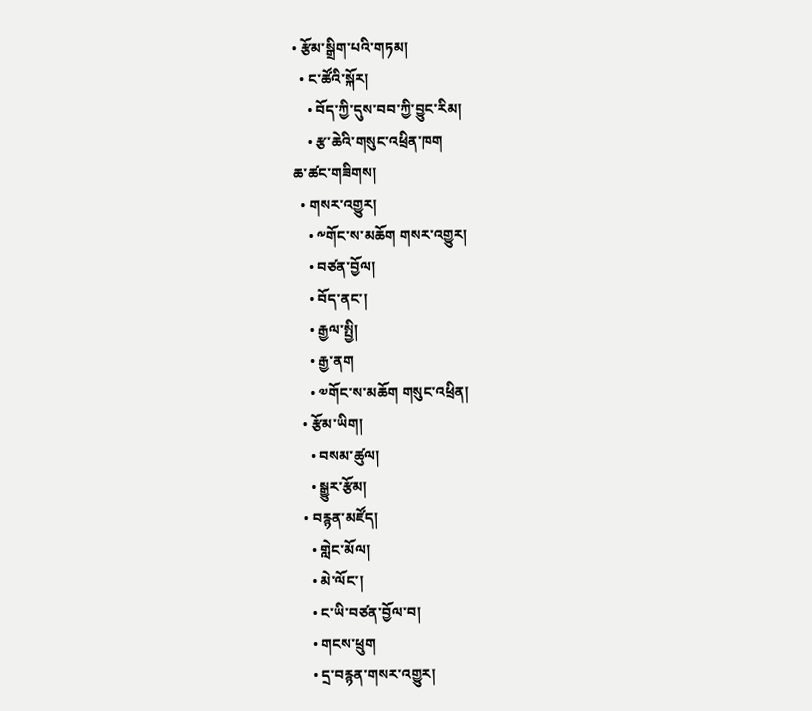• རྩོམ་སྒྲིག་པའི་གཏམ།
  • ང་ཚོའི་སྐོར།
    • བོད་ཀྱི་དུས་བབ་ཀྱི་བྱུང་རིམ།
    • རྩ་ཆེའི་གསུང་འཕྲིན་ཁག
ཆ་ཚང་གཟིགས།
  • གསར་འགྱུར།
    • ༸གོང་ས་མཆོག གསར་འགྱུར།
    • བཙན་བྱོལ།
    • བོད་ནང་།
    • རྒྱལ་སྤྱི།
    • རྒྱ་ནག
    • ༧གོང་ས་མཆོག གསུང་འཕྲིན།
  • རྩོམ་ཡིག།
    • བསམ་ཚུལ།
    • སྒྱུར་རྩོམ།
  • བརྙན་མཛོད།
    • གླེང་མོལ།
    • མེ་ལོང་།
    • ང་ཡི་བཙན་བྱོལ་བ།
    • གངས་ཕྲུག
    • དྲ་བརྙན་གསར་འགྱུར།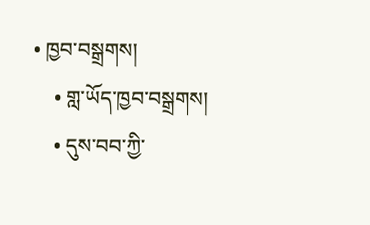• ཁྱབ་བསྒྲགས།
    • གླ་ཡོད་ཁྱབ་བསྒྲགས།
    • དུས་བབ་ཀྱི་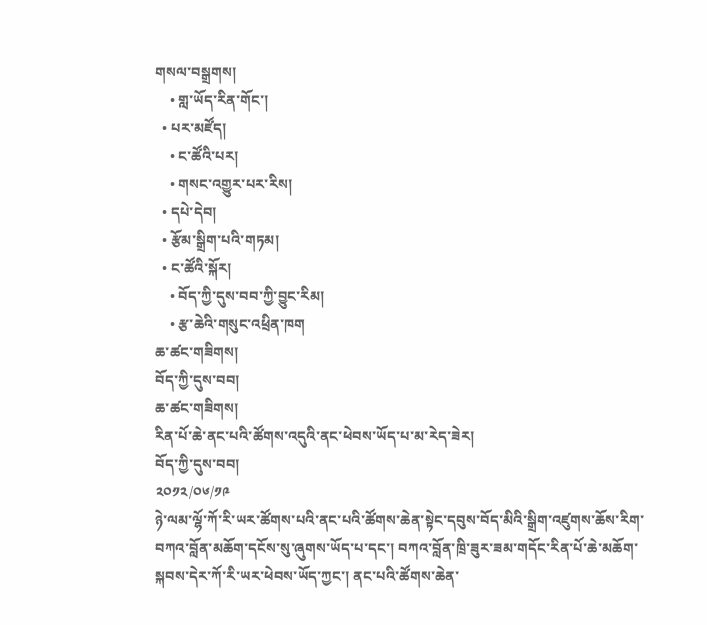གསལ་བསྒྲགས།
    • གླ་ཡོད་རིན་གོང་།
  • པར་མཛོད།
    • ང་ཚོའི་པར།
    • གསང་འགྱུར་པར་རིས།
  • དཔེ་དེབ།
  • རྩོམ་སྒྲིག་པའི་གཏམ།
  • ང་ཚོའི་སྐོར།
    • བོད་ཀྱི་དུས་བབ་ཀྱི་བྱུང་རིམ།
    • རྩ་ཆེའི་གསུང་འཕྲིན་ཁག
ཆ་ཚང་གཟིགས།
བོད་ཀྱི་དུས་བབ།
ཆ་ཚང་གཟིགས།
རིན་པོ་ཆེ་ནང་པའི་ཚོགས་འདུའི་ནང་ཕེབས་ཡོད་པ་མ་རེད་ཟེར།
བོད་ཀྱི་དུས་བབ།
༢༠༡༢/༠༦/༡༩
ཉེ་ལམ་ལྷོ་ཀོ་རི་ཡར་ཚོགས་པའི་ནང་པའི་ཚོགས་ཆེན་སྟེང་དབུས་བོད་མིའི་སྒྲིག་འཛུགས་ཆོས་རིག་བཀའ་བློན་མཆོག་དངོས་སུ་ཞུགས་ཡོད་པ་དང་། བཀའ་བློན་ཁྲི་ཟུར་ཟམ་གདོང་རིན་པོ་ཆེ་མཆོག་སྐབས་དེར་ཀོ་རི་ཡར་ཕེབས་ཡོད་ཀྱང་། ནང་པའི་ཚོགས་ཆེན་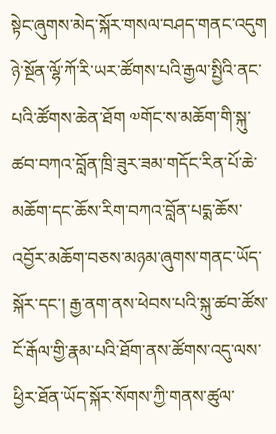སྟེང་ཞུགས་མེད་སྐོར་གསལ་བཤད་གནང་འདུག
ཉེ་སྔོན་ལྷོ་ཀོ་རི་ཡར་ཚོགས་པའི་རྒྱལ་སྤྱིའི་ནང་པའི་ཚོགས་ཆེན་ཐོག ༧གོང་ས་མཆོག་གི་སྐུ་ཚབ་བཀའ་བློན་ཁྲི་ཟུར་ཟམ་གདོང་རིན་པོ་ཆེ་མཆོག་དང་ཆོས་རིག་བཀའ་བློན་པདྨ་ཆོས་འབྱོར་མཆོག་བཅས་མཉམ་ཞུགས་གནང་ཡོད་སྐོར་དང་། རྒྱ་ནག་ནས་ཕེབས་པའི་སྐུ་ཚབ་ཚོས་ངོ་རྒོལ་གྱི་རྣམ་པའི་ཐོག་ནས་ཚོགས་འདུ་ལས་ཕྱིར་ཐོན་ཡོད་སྐོར་སོགས་ཀྱི་གནས་ཚུལ་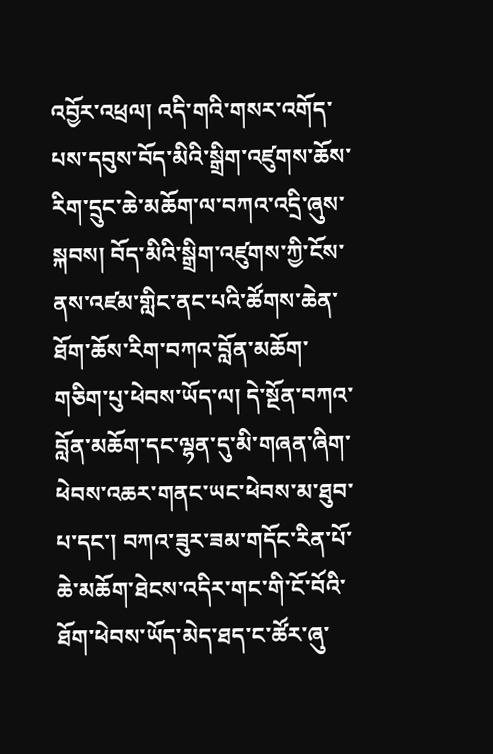འབྱོར་འཕྲལ། འདི་གའི་གསར་འགོད་པས་དབུས་བོད་མིའི་སྒྲིག་འཛུགས་ཆོས་རིག་དྲུང་ཆེ་མཆོག་ལ་བཀའ་འདྲི་ཞུས་སྐབས། བོད་མིའི་སྒྲིག་འཛུགས་ཀྱི་ངོས་ནས་འཛམ་གླིང་ནང་པའི་ཚོགས་ཆེན་ཐོག་ཆོས་རིག་བཀའ་བློན་མཆོག་གཅིག་པུ་ཕེབས་ཡོད་ལ། དེ་སྔོན་བཀའ་བློན་མཆོག་དང་ལྷན་དུ་མི་གཞན་ཞིག་ཕེབས་འཆར་གནང་ཡང་ཕེབས་མ་ཐུབ་པ་དང་། བཀའ་ཟུར་ཟམ་གདོང་རིན་པོ་ཆེ་མཆོག་ཐེངས་འདིར་གང་གི་ངོ་བོའི་ཐོག་ཕེབས་ཡོད་མེད་ཐད་ང་ཚོར་ཞུ་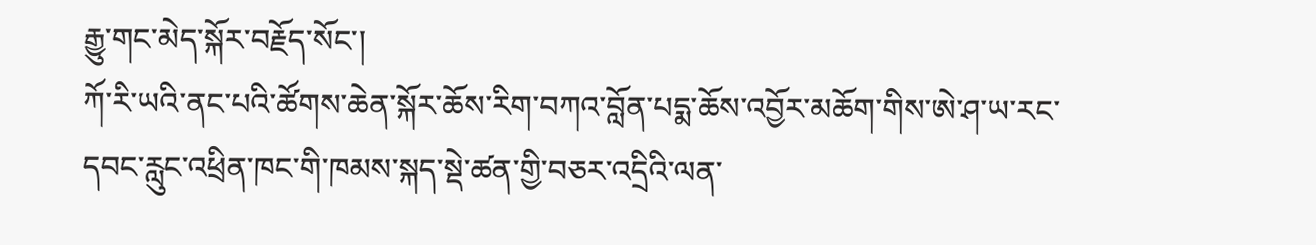རྒྱུ་གང་མེད་སྐོར་བརྗོད་སོང་།
ཀོ་རི་ཡའི་ནང་པའི་ཚོགས་ཆེན་སྐོར་ཆོས་རིག་བཀའ་བློན་པདྨ་ཆོས་འབྱོར་མཆོག་གིས་ཨེ་ཤ་ཡ་རང་དབང་རླུང་འཕྲིན་ཁང་གི་ཁམས་སྐད་སྡེ་ཚན་གྱི་བཅར་འདྲིའི་ལན་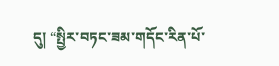དུ། “སྤྱིར་བཏང་ཟམ་གདོང་རིན་པོ་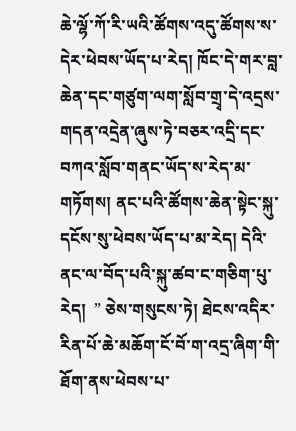ཆེ་ལྷོ་ཀོ་རི་ཡའི་ཚོགས་འདུ་ཚོགས་ས་དེར་ཕེབས་ཡོད་པ་རེད། ཁོང་དེ་གར་བླ་ཆེན་དང་གཙུག་ལག་སློབ་གྲྭ་དེ་འདྲས་གདན་འདྲེན་ཞུས་ཏེ་བཅར་འདྲི་དང་བཀའ་སློབ་གནང་ཡོད་ས་རེད་མ་གཏོགས། ནང་པའི་ཚོགས་ཆེན་སྟེང་སྐུ་དངོས་སུ་ཕེབས་ཡོད་པ་མ་རེད། དེའི་ནང་ལ་བོད་པའི་སྐུ་ཚབ་ང་གཅིག་པུ་རེད།  ” ཅེས་གསུངས་ཏེ། ཐེངས་འདིར་རིན་པོ་ཆེ་མཆོག་ངོ་བོ་ག་འདྲ་ཞིག་གི་ཐོག་ནས་ཕེབས་པ་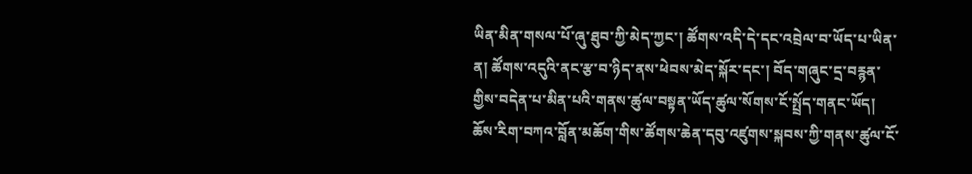ཡིན་མིན་གསལ་པོ་ཞུ་ཐུབ་ཀྱི་མེད་ཀྱང་། ཚོགས་འདི་དེ་དང་འབྲེལ་བ་ཡོད་པ་ཡིན་ན། ཚོགས་འདུའི་ནང་རྩ་བ་ཉིད་ནས་ཕེབས་མེད་སྐོར་དང་། བོད་གཞུང་དྲ་བརྙན་གྱིས་བདེན་པ་མིན་པའི་གནས་ཚུལ་བསྟན་ཡོད་ཚུལ་སོགས་ངོ་སྤྲོད་གནང་ཡོད།
ཆོས་རིག་བཀའ་བློན་མཆོག་གིས་ཚོགས་ཆེན་དབུ་འཛུགས་སྐབས་ཀྱི་གནས་ཚུལ་ངོ་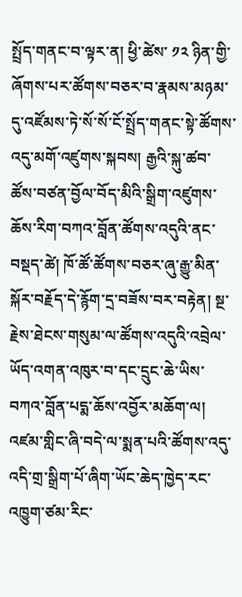སྤྲོད་གནང་བ་ལྟར་ན། ཕྱི་ཚེས་ ༡༢ ཉིན་གྱི་ཞོགས་པར་ཚོགས་བཅར་བ་རྣམས་མཉམ་དུ་འཛོམས་ཏེ་སོ་སོ་ངོ་སྤྲོད་གནང་སྟེ་ཚོགས་འདུ་མགོ་འཛུགས་སྐབས། རྒྱའི་སྐུ་ཚབ་ཚོས་བཙན་བྱོལ་བོད་མིའི་སྒྲིག་འཛུགས་ཆོས་རིག་བཀའ་བློན་ཚོགས་འདུའི་ནང་བསྡད་ཚེ། ཁོ་ཚོ་ཚོགས་བཅར་ཞུ་རྒྱུ་མིན་སྐོར་བརྗོད་དེ་རྙོག་དྲ་བཟོས་བར་བརྟེན། སྔ་རྗེས་ཐེངས་གསུམ་ལ་ཚོགས་འདུའི་འབྲེལ་ཡོད་འགན་འཁུར་བ་དང་དྲུང་ཆེ་ཡིས་བཀའ་བློན་པདྨ་ཆོས་འབྱོར་མཆོག་ལ། འཛམ་གླིང་ཞི་བདེ་ལ་སྨན་པའི་ཚོགས་འདུ་འདི་གྲ་སྒྲིག་པོ་ཞིག་ཡོང་ཆེད་ཁྱེད་རང་འཁྱུག་ཙམ་རིང་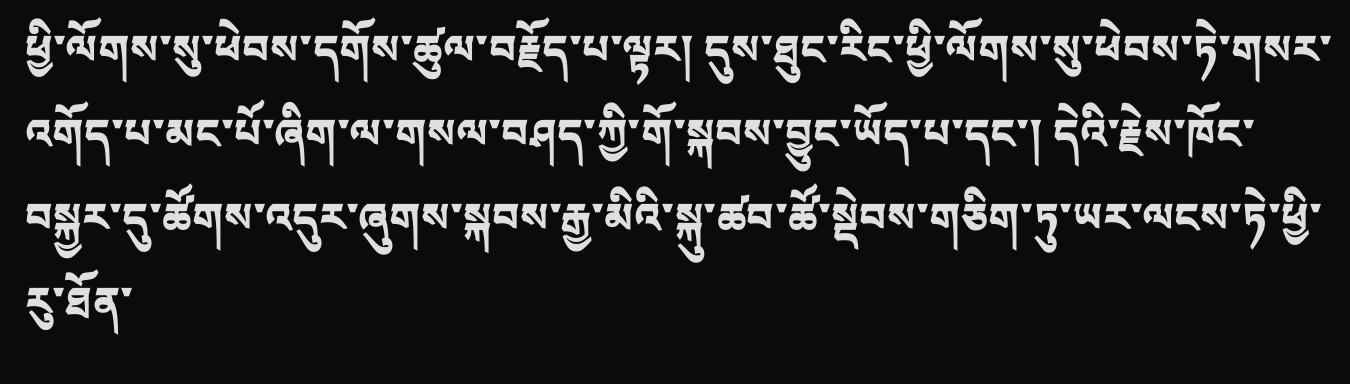ཕྱི་ལོགས་སུ་ཕེབས་དགོས་ཚུལ་བརྗོད་པ་ལྟར། དུས་ཐུང་རིང་ཕྱི་ལོགས་སུ་ཕེབས་ཏེ་གསར་འགོད་པ་མང་པོ་ཞིག་ལ་གསལ་བཤད་ཀྱི་གོ་སྐབས་བྱུང་ཡོད་པ་དང་། དེའི་རྗེས་ཁོང་བསྐྱར་དུ་ཚོགས་འདུར་ཞུགས་སྐབས་རྒྱ་མིའི་སྐུ་ཚབ་ཚོ་སྡེབས་གཅིག་ཏུ་ཡར་ལངས་ཏེ་ཕྱི་རུ་ཐོན་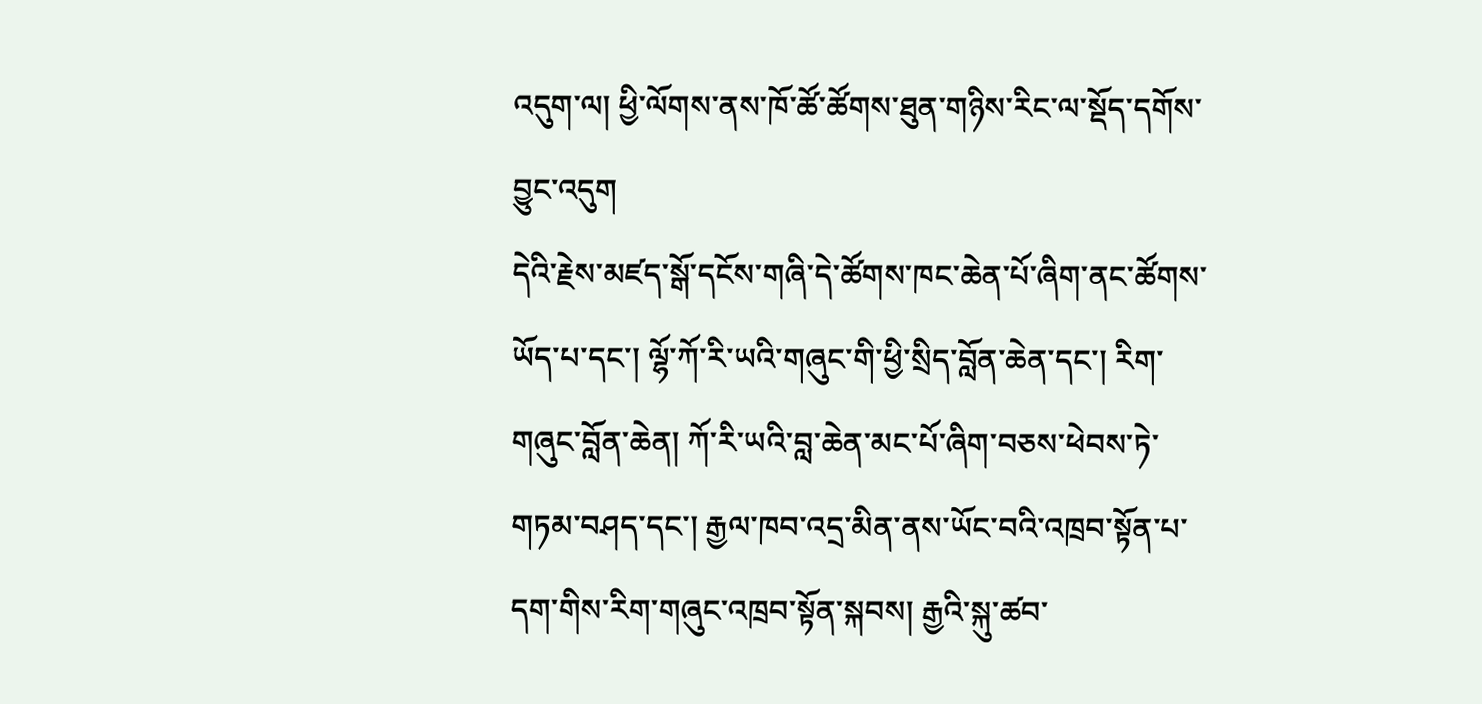འདུག་ལ། ཕྱི་ལོགས་ནས་ཁོ་ཚོ་ཚོགས་ཐུན་གཉིས་རིང་ལ་སྡོད་དགོས་བྱུང་འདུག
དེའི་རྗེས་མཛད་སྒོ་དངོས་གཞི་དེ་ཚོགས་ཁང་ཆེན་པོ་ཞིག་ནང་ཚོགས་ཡོད་པ་དང་། ལྷོ་ཀོ་རི་ཡའི་གཞུང་གི་ཕྱི་སྲིད་བློན་ཆེན་དང་། རིག་གཞུང་བློན་ཆེན། ཀོ་རི་ཡའི་བླ་ཆེན་མང་པོ་ཞིག་བཅས་ཕེབས་ཏེ་གཏམ་བཤད་དང་། རྒྱལ་ཁབ་འདྲ་མིན་ནས་ཡོང་བའི་འཁྲབ་སྟོན་པ་དག་གིས་རིག་གཞུང་འཁྲབ་སྟོན་སྐབས། རྒྱའི་སྐུ་ཚབ་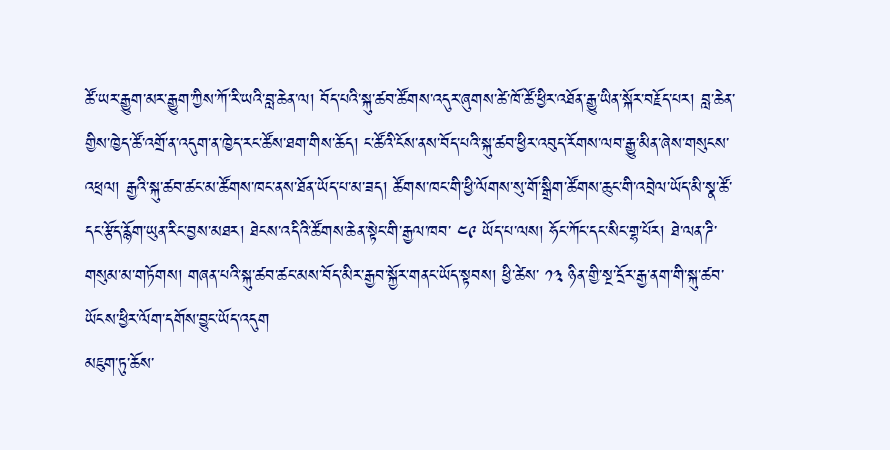ཚོ་ཡར་རྒྱུག་མར་རྒྱུག་ཀྱིས་ཀོ་རི་ཡའི་བླ་ཆེན་ལ། བོད་པའི་སྐུ་ཚབ་ཚོགས་འདུར་ཞུགས་ཚེ་ཁོ་ཚོ་ཕྱིར་འཐོན་རྒྱུ་ཡིན་སྐོར་བརྗོད་པར། བླ་ཆེན་གྱིས་ཁྱེད་ཚོ་འགྲོ་ན་འདུག་ན་ཁྱེད་རང་ཚོས་ཐག་གིས་ཆོད། ང་ཚོའི་ངོས་ནས་བོད་པའི་སྐུ་ཚབ་ཕྱིར་འབུད་རོགས་ལབ་རྒྱུ་མིན་ཞེས་གསུངས་འཕྲལ། རྒྱའི་སྐུ་ཚབ་ཚང་མ་ཚོགས་ཁང་ནས་ཐོན་ཡོད་པ་མ་ཟད། ཚོགས་ཁང་གི་ཕྱི་ལོགས་སུ་གོ་སྒྲིག་ཚོགས་ཆུང་གི་འབྲེལ་ཡོད་མི་སྣ་ཚོ་དང་རྩོད་རྙོག་ཡུན་རིང་བྱས་མཐར། ཐེངས་འདིའི་ཚོགས་ཆེན་སྟེང་གི་རྒྱལ་ཁབ་ ༤༩ ཡོད་པ་ལས། ཧོང་ཀོང་དང་སིང་གྷ་པོར། ཐེ་ལན་ཌི་གསུམ་མ་གཏོགས། གཞན་པའི་སྐུ་ཚབ་ཚང་མས་བོད་མིར་རྒྱབ་སྐྱོར་གནང་ཡོད་སྟབས། ཕྱི་ཚེས་ ༡༣ ཉིན་གྱི་སྔ་དྲོར་རྒྱ་ནག་གི་སྐུ་ཚབ་ཡོངས་ཕྱིར་ལོག་དགོས་བྱུང་ཡོད་འདུག
མཇུག་ཏུ་ཆོས་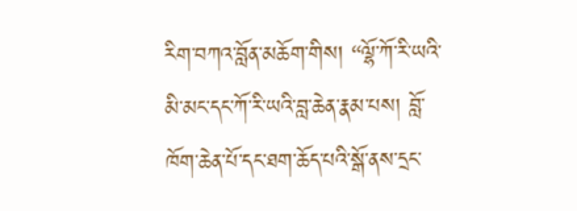རིག་བཀའ་བློན་མཆོག་གིས། “ལྷོ་ཀོ་རི་ཡའི་མི་མང་དང་ཀོ་རི་ཡའི་བླ་ཆེན་རྣམ་པས། བློ་ཁོག་ཆེན་པོ་དང་ཐག་ཆོད་པའི་སྒོ་ནས་དྲང་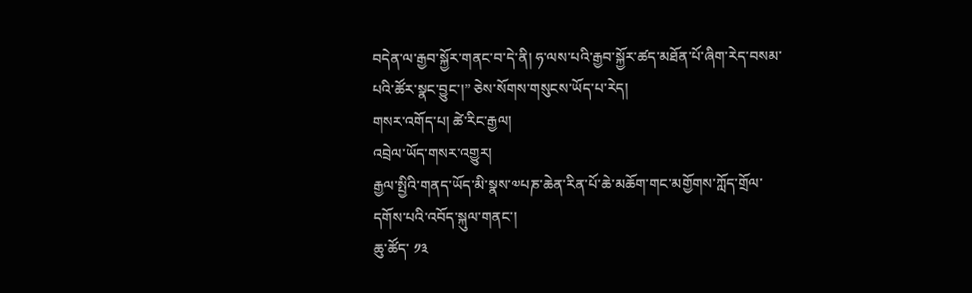བདེན་ལ་རྒྱབ་སྐྱོར་གནང་བ་དེ་ནི། ཧ་ལས་པའི་རྒྱབ་སྐྱོར་ཚད་མཐོན་པོ་ཞིག་རེད་བསམ་པའི་ཚོར་སྣང་བྱུང་།” ཅེས་སོགས་གསུངས་ཡོད་པ་རེད།
གསར་འགོད་པ། ཚེ་རིང་རྒྱལ།
འབྲེལ་ཡོད་གསར་འགྱུར།
རྒྱལ་སྤྱིའི་གནད་ཡོད་མི་སྣས་༧པཎ་ཆེན་རིན་པོ་ཆེ་མཆོག་གང་མགྱོགས་ཀློད་གྲོལ་དགོས་པའི་འབོད་སྐུལ་གནང་།
ཆུ་ཚོད་ ༡༣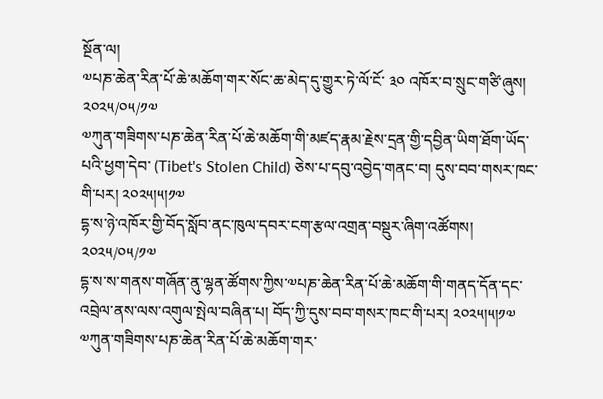སྔོན་ལ།
༧པཎ་ཆེན་རིན་པོ་ཆེ་མཆོག་གར་སོང་ཆ་མེད་དུ་གྱུར་ཏེ་ལོ་ངོ་ ༣༠ འཁོར་བ་སྲུང་གཙི་ཞུས།
༢༠༢༥/༠༥/༡༧
༧ཀུན་གཟིགས་པཎ་ཆེན་རིན་པོ་ཆེ་མཆོག་གི་མཛད་རྣམ་རྗེས་དྲན་གྱི་དབྱིན་ཡིག་ཐོག་ཡོད་པའི་ཕྱག་དེབ་ (Tibet's Stolen Child) ཅེས་པ་དབུ་འབྱེད་གནང་བ། དུས་བབ་གསར་ཁང་གི་པར། ༢༠༢༥།༥།༡༧
དྷ་ས་ཉེ་འཁོར་གྱི་བོད་སློབ་ནང་ཁུལ་དབར་ངག་རྩལ་འགྲན་བསྡུར་ཞིག་འཚོགས།
༢༠༢༥/༠༥/༡༧
དྷ་ས་ས་གནས་གཞོན་ནུ་ལྷན་ཚོགས་ཀྱིས་༧པཎ་ཆེན་རིན་པོ་ཆེ་མཆོག་གི་གནད་དོན་དང་འབྲེལ་ནས་ལས་འགུལ་སྤེལ་བཞིན་པ། བོད་ཀྱི་དུས་བབ་གསར་ཁང་གི་པར། ༢༠༢༥།༥།༡༧
༧ཀུན་གཟིགས་པཎ་ཆེན་རིན་པོ་ཆེ་མཆོག་གར་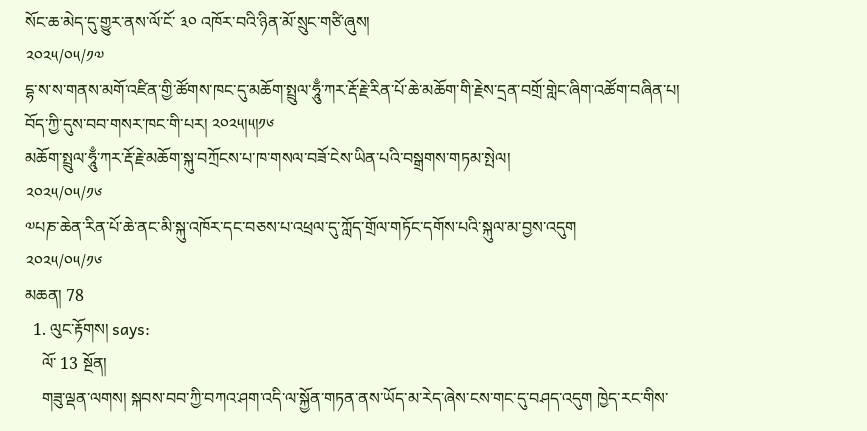སོང་ཆ་མེད་དུ་གྱུར་ནས་ལོ་ངོ་ ༣༠ འཁོར་བའི་ཉིན་མོ་སྲུང་གཙི་ཞུས།
༢༠༢༥/༠༥/༡༧
དྷ་ས་ས་གནས་མགོ་འཛིན་གྱི་ཚོགས་ཁང་དུ་མཆོག་སྤྲུལ་ཧཱུྃ་ཀར་རྡོ་རྗེ་རིན་པོ་ཆེ་མཆོག་གི་རྗེས་དྲན་བགྲོ་གླེང་ཞིག་འཚོག་བཞིན་པ། བོད་ཀྱི་དུས་བབ་གསར་ཁང་གི་པར། ༢༠༢༥།༥།༡༦
མཆོག་སྤྲུལ་ཧཱུྃ་ཀར་རྡོ་རྗེ་མཆོག་སྐུ་བཀྲོངས་པ་ཁ་གསལ་བཟོ་ངེས་ཡིན་པའི་བསྒྲགས་གཏམ་སྤེལ།
༢༠༢༥/༠༥/༡༦
༧པཎ་ཆེན་རིན་པོ་ཆེ་ནང་མི་སྐུ་འཁོར་དང་བཅས་པ་འཕྲལ་དུ་ཀློད་གྲོལ་གཏོང་དགོས་པའི་སྐུལ་མ་བྱས་འདུག
༢༠༢༥/༠༥/༡༦
མཆན། 78
  1. ལུང་རྟོགས། says:
    ལོ་ 13 སྔོན།
    གཟུ་ལྡན་ལགས། སྐབས་བབ་ཀྱི་བཀའ་ཤག་འདི་ལ་སྐྱོན་གཏན་ནས་ཡོད་མ་རེད་ཞེས་ངས་གང་དུ་བཤད་འདུག ཁྱེད་རང་གིས་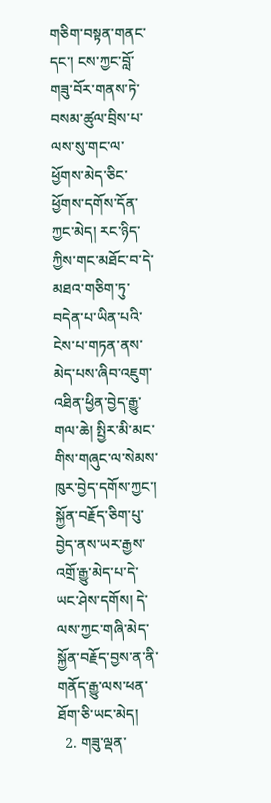གཅིག་བསྟན་གནང་དང་། ངས་ཀྱང་བློ་གཟུ་བོར་གནས་ཏེ་བསམ་ཚུལ་བྲིས་པ་ལས་སུ་གང་ལ་ཕྱོགས་མེད་ཅིང་ཕྱོགས་དགོས་དོན་ཀྱང་མེད། རང་ཉིད་ཀྱིས་གང་མཐོང་བ་དེ་མཐའ་གཅིག་ཏུ་བདེན་པ་ཡིན་པའི་ངེས་པ་གཏན་ནས་མེད་པས་ཞིབ་འཇུག་འཐིན་ཕྱིན་བྱེད་རྒྱུ་གལ་ཆེ། སྤྱིར་མི་མང་གིས་གཞུང་ལ་སེམས་ཁུར་བྱེད་དགོས་ཀྱང་། སྐྱོན་བརྗོད་ཅིག་པུ་བྱེད་ནས་ཡར་རྒྱས་འགྲོ་རྒྱུ་མེད་པ་དེ་ཡང་ཤེས་དགོས། དེ་ལས་ཀྱང་གཞི་མེད་སྐྱོན་བརྗོད་བྱས་ན་ནི་གནོད་རྒྱུ་ལས་ཕན་ཐོག་ཅི་ཡང་མེད།
  2. གཟུ་ལྡན་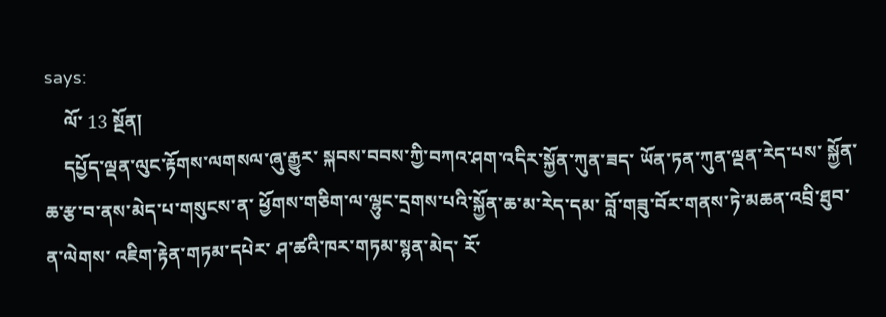says:
    ལོ་ 13 སྔོན།
    དཔྱོད་ལྡན་ལུང་རྟོགས་ལགསལ་ཞུ་རྒྱུར་ སྐབས་བབས་ཀྱི་བཀའ་ཤག་འདིར་སྐྱོན་ཀུན་ཟད་ ཡོན་ཏན་ཀུན་ལྡན་རེད་པས་ སྐྱོན་ཆ་རྩ་བ་ནས་མེད་པ་གསུངས་ན་ ཕྱོགས་གཅིག་ལ་ལྷུང་དྲགས་པའི་སྐྱོན་ཆ་མ་རེད་དམ་ བློ་གཟུ་བོར་གནས་ཏེ་མཆན་འབྲི་ཐུབ་ན་ལེགས་ འཇིག་རྟེན་གཏམ་དཔེར་ ཤ་ཚའི་ཁར་གཏམ་སྙན་མེད་ རོ་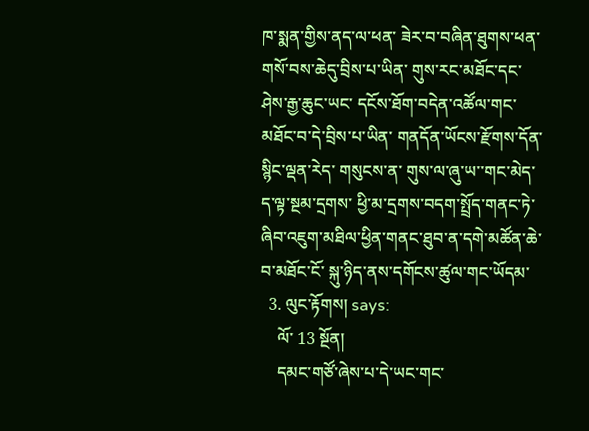ཁ་སྨན་གྱིས་ནད་ལ་ཕན་ ཟེར་བ་བཞིན་ཐུགས་ཕན་གསོ་བས་ཆེདུ་བྲིས་པ་ཡིན་ གུས་རང་མཐོང་དང་ ཤེས་རྒྱ་ཆུང་ཡང་ དངོས་ཐོག་བདེན་འཚོལ་གང་མཐོང་བ་དེ་བྲིས་པ་ཡིན་ གནདོན་ཡོངས་རྫོགས་དོན་སྙིང་ལྡན་རེད་ གསུངས་ན་ གུས་ལ་ཞུ་ཡ་་གང་མེད་ ད་ལྟ་སྔམ་དྲགས་ ཕྱི་མ་དྲགས་བདག་སྤྲོད་གནང་ཏེ་ཞིབ་འཇུག་མཐིལ་ཕྱིན་གནང་ཐུབ་ན་དགེ་མཚོན་ཆེ་བ་མཐོང་ངོ་ སྐུ་ཉིད་ནས་དགོངས་ཚུལ་གང་ཡོདམ་
  3. ལུང་རྟོགས། says:
    ལོ་ 13 སྔོན།
    དམང་གཙོ་ཞེས་པ་དེ་ཡང་གང་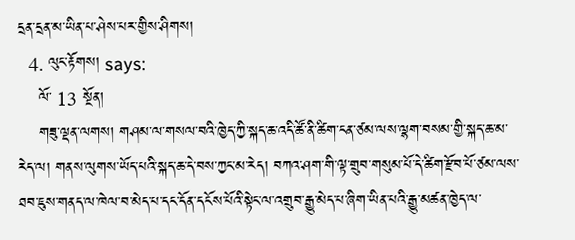དྲན་དྲན་མ་ཡིན་པ་ཤེས་པར་གྱིས་ཤིགས།
  4. ལུང་རྟོགས། says:
    ལོ་ 13 སྔོན།
    གཟུ་ལྡན་ལགས། གཤམ་ལ་གསལ་བའི་ཁྱེད་ཀྱི་སྐད་ཆ་འདི་ཚོ་ནི་ཚིག་ངན་ཙམ་ལས་ལྷག་བསམ་གྱི་སྐད་ཆ་མ་རེད་ལ། གནས་ལུགས་ཡོད་པའི་སྐད་ཆ་དེ་བས་ཀྱང་མ་རེད། བཀའ་ཤག་གི་ལྟ་གྲུབ་གསུམ་པོ་དེ་ཚིག་རྫོབ་པོ་ཙམ་ལས་ཐབ་ཇུས་གནད་ལ་ཁེལ་བ་མེད་པ་དང་དོན་དངོས་པོའི་སྟེང་ལ་འགྲུབ་རྒྱུ་མེད་པ་ཞིག་ཡིན་པའི་རྒྱུ་མཚན་ཁྱེད་ལ་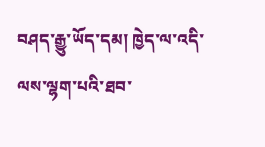བཤད་རྒྱུ་ཡོད་དམ། ཁྱེད་ལ་འདི་ལས་ལྷག་པའི་ཐབ་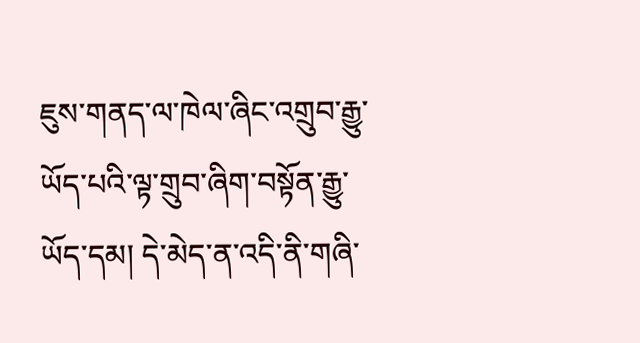ཇུས་གནད་ལ་ཁེལ་ཞིང་འགྲུབ་རྒྱུ་ཡོད་པའི་ལྟ་གྲུབ་ཞིག་བསྟོན་རྒྱུ་ཡོད་དམ། དེ་མེད་ན་འདི་ནི་གཞི་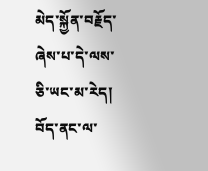མེད་སྐྱོན་བརྗོད་ཞེས་པ་དེ་ལས་ཅི་ཡང་མ་རེད། བོད་ནང་ལ་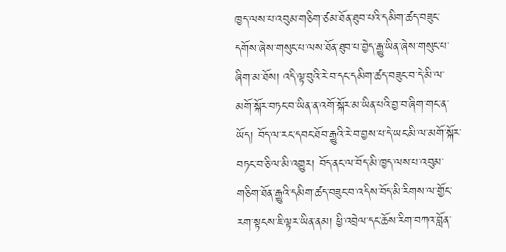ཁྱད་ལས་པ་འབུམ་གཅིག་ཙམ་ཐོན་ཐུབ་པའི་དམིག་ཚད་བཟུང་དགོས་ཞེས་གསུང་པ་ལས་ཐོན་ཐུབ་པ་བྱེད་རྒྱུ་ཡིན་ཞེས་གསུང་པ་ཞིག་མ་ཐོས། འདི་ལྟ་བུའི་རེ་བ་དང་དམིག་ཚད་བཟུང་བ་དེ་མི་ལ་མགོ་སྐོར་བཏང་བ་ཡིན་ན་འགོ་སྐོར་མ་ཡིན་པའི་བྱ་བ་ཞིག་གང་ན་ཡོད། བོད་ལ་རང་དབང་ཐོབ་རྒྱུའི་རེ་བ་བྱས་པ་དེ་ཡང་མི་ལ་མགོ་སྐོར་བཏང་བ་ཅི་ལ་མི་འགྱུར། བོད་ནང་ལ་བོད་མི་ཁྱད་ལས་པ་འབུམ་གཅིག་ཐོན་རྒྱུའི་དམིག་ཚད་བཟུང་བ་འདིས་བོད་མི་རིགས་ལ་གྱོང་རག་སྟངས་ཇི་ལྟར་ཡིན་ནམ། ཕྱི་འབྲེལ་དང་ཆོས་རིག་བཀའ་བློན་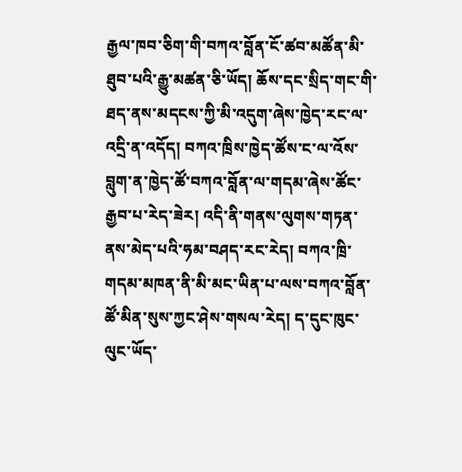རྒྱལ་ཁབ་ཅིག་གི་བཀའ་བློན་ངོ་ཚབ་མཚོན་མི་ཐུབ་པའི་རྒྱུ་མཚན་ཅི་ཡོད། ཆོས་དང་སྲིད་གང་གི་ཐད་ནས་མདངས་ཀྱི་མི་འདུག་ཞེས་ཁྱེད་རང་ལ་འདྲི་ན་འདོད། བཀའ་ཁྲིས་ཁྱེད་ཚོས་ང་ལ་འོས་བླུག་ན་ཁྱེད་ཚོ་བཀའ་བློན་ལ་གདམ་ཞེས་ཚོང་རྒྱབ་པ་རེད་ཟེར། འདི་ནི་གནས་ལུགས་གཏན་ནས་མེད་པའི་ཧམ་བཤད་རང་རེད། བཀའ་ཁྲི་གདམ་མཁན་ནི་མི་མང་ཡིན་པ་ལས་བཀའ་བློན་ཚོ་མིན་སུས་ཀྱང་ཤེས་གསལ་རེད། ད་དུང་ཁུང་ལུང་ཡོད་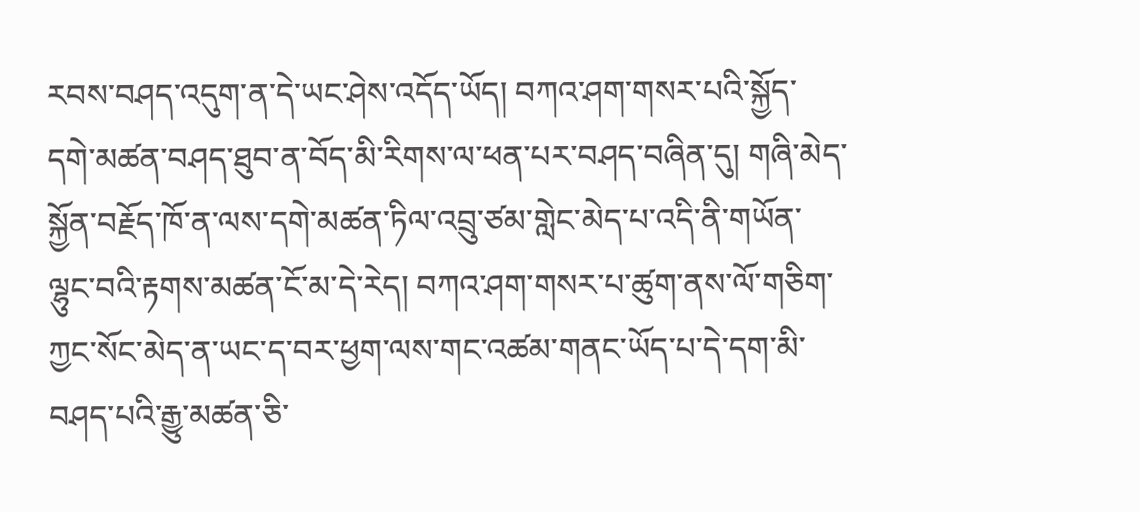རབས་བཤད་འདུག་ན་དེ་ཡང་ཤེས་འདོད་ཡོད། བཀའ་ཤག་གསར་པའི་སྐྱོད་དགེ་མཚན་བཤད་ཐུབ་ན་བོད་མི་རིགས་ལ་ཕན་པར་བཤད་བཞིན་དུ། གཞི་མེད་སྐྱོན་བརྗོད་ཁོ་ན་ལས་དགེ་མཚན་ཏིལ་འབྲུ་ཙམ་གླེང་མེད་པ་འདི་ནི་གཡོན་ལྷུང་བའི་རྟགས་མཚན་ངོ་མ་དེ་རེད། བཀའ་ཤག་གསར་པ་ཚུག་ནས་ལོ་གཅིག་ཀྱང་སོང་མེད་ན་ཡང་ད་བར་ཕྱག་ལས་གང་འཚམ་གནང་ཡོད་པ་དེ་དག་མི་བཤད་པའི་རྒྱུ་མཚན་ཅི་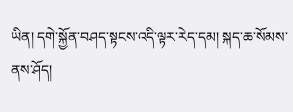ཡིན། དགེ་སྐྱོན་བཤད་སྟངས་འདི་ལྟར་རེད་དམ། སྐད་ཆ་སོམས་ནས་ཤོད།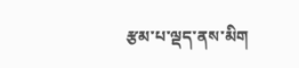རྩམ་པ་ལྡད་ནས་མིག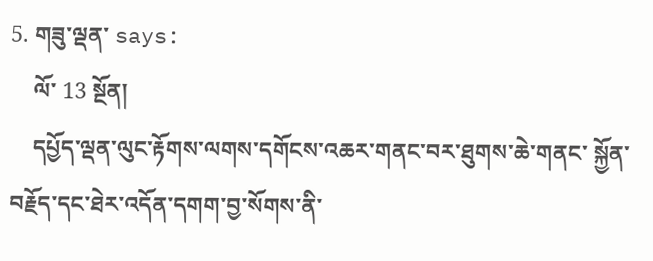5. གཟུ་ལྡན་ says:
    ལོ་ 13 སྔོན།
    དཔྱོད་ལྡན་ལུང་རྟོགས་ལགས་དགོངས་འཆར་གནང་བར་ཐུགས་ཆེ་གནང་ སྐྱོན་བརྗོད་དང་ཐེར་འདོན་དགག་བྱ་སོགས་ནི་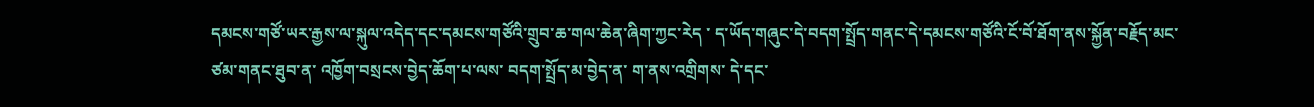དམངས་གཙོ་ཡར་རྒྱས་ལ་སྐུལ་འདེད་དང་དམངས་གཙོའི་གྲུབ་ཆ་གལ་ཆེན་ཞིག་ཀྱང་རེད ་ ད་ཡོད་གཞུང་དེ་བདག་སྤྲོད་གནང་དེ་དམངས་གཙོའི་ངོ་བོ་ཐོག་ནས་སྐྱོན་བརྗོད་མང་ཙམ་གནང་ཐུབ་ན་ འཁྱོག་བསྲངས་བྱེད་ཆོག་པ་ལས་ བདག་སྤྲོད་མ་བྱེད་ན་ ག་ནས་འགྲིགས་ དེ་དང་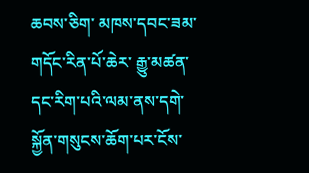ཆབས་ཅིག་ མཁས་དབང་ཟམ་གདོང་རིན་པོ་ཆེར་ རྒྱུ་མཚན་དང་རིག་པའི་ལམ་ནས་དགེ་སྐྱོན་གསུངས་ཆོག་པར་ངོས་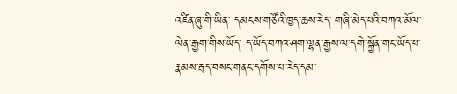འཛིན་ཞུ་གི་ཡིན་ དམངས་གཙོའི་ཁྱད་ཆས་རེད་ གཞི་མེད་པའི་བཀའ་མོལ་ལེན་རྒྱག་གིས་ཡོད་ ད་ཡོད་བཀའ་ཤག་ལྷན་རྒྱས་ལ་དགེ་སྐྱོན་གང་ཡོད་པ་རྣམས་རྦད་བསང་གནང་དགོས་པ་རེད་དམ་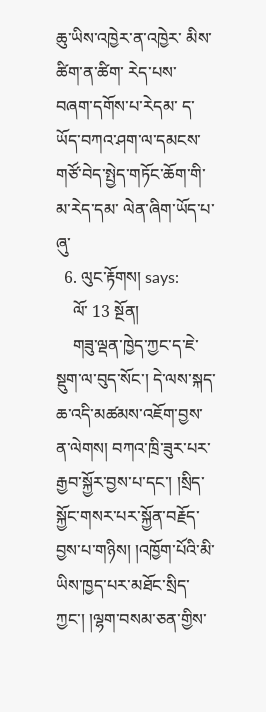ཆུ་ཡིས་འཁྱེར་ན་འཁྱེར་ མིས་ཚིག་ན་ཚིག་ རེད་པས་ བཞག་དགོས་པ་རེདམ་ ད་ཡོད་བཀའ་ཤག་ལ་དམངས་གཙོ་བེད་སྤྱེད་གཏོང་ཆོག་གི་མ་རེད་དམ་ ལེན་ཞིག་ཡོད་པ་ཞུ་
  6. ལུང་རྟོགས། says:
    ལོ་ 13 སྔོན།
    གཟུ་ལྡན་ཁྱེད་ཀྱང་ད་ཇེ་སྡུག་ལ་བུད་སོང་། དེ་ལས་སྐད་ཆ་འདི་མཚམས་འཇོག་བྱས་ན་ལེགས། བཀའ་ཁྲི་ཟུར་པར་རྒྱབ་སྐྱོར་བྱས་པ་དང་། །སྲིད་སྐྱོང་གསར་པར་སྐྱོན་བརྗོད་བྱས་པ་གཉིས། །འཁྱོག་པོའི་མི་ཡིས་ཁྱད་པར་མཐོང་སྲིད་ཀྱང་། །ལྷག་བསམ་ཅན་གྱིས་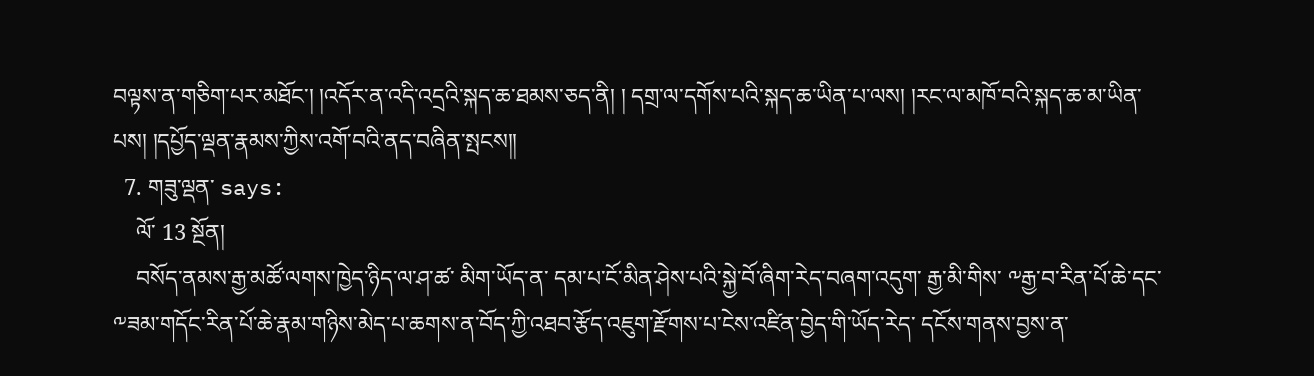བལྟས་ན་གཅིག་པར་མཐོང་། །འདོར་ན་འདི་འདྲའི་སྐད་ཆ་ཐམས་ཅད་ནི། ། དགྲ་ལ་དགོས་པའི་སྐད་ཆ་ཡིན་པ་ལས། །རང་ལ་མཁོ་བའི་སྐད་ཆ་མ་ཡིན་པས། །དཔྱོད་ལྡན་རྣམས་ཀྱིས་འགོ་བའི་ནད་བཞིན་སྤངས།།
  7. གཟུ་ལྡན་ says:
    ལོ་ 13 སྔོན།
    བསོད་ནམས་རྒྱ་མཚོ་ལགས་ཁྱེད་ཉིད་ལ་ཤ་ཚ་ མིག་ཡོད་ན་ དམ་པ་ངོ་མིན་ཤེས་པའི་སྐྱེ་བོ་ཞིག་རེད་བཞག་འདུག་ རྒྱ་མི་གིས་ ༸རྒྱ་བ་རིན་པོ་ཆེ་དང་ ༸ཟམ་གདོང་རིན་པོ་ཆེ་རྣམ་གཉིས་མེད་པ་ཆགས་ན་བོད་ཀྱི་འཐབ་རྩོད་འཇུག་རྫོགས་པ་ངེས་འཛིན་བྱེད་གི་ཡོད་རེད་ དངོས་གནས་བྱས་ན་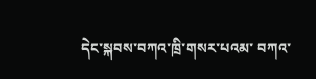དེང་སྐབས་བཀའ་ཁྲི་གསར་པའམ་ བཀའ་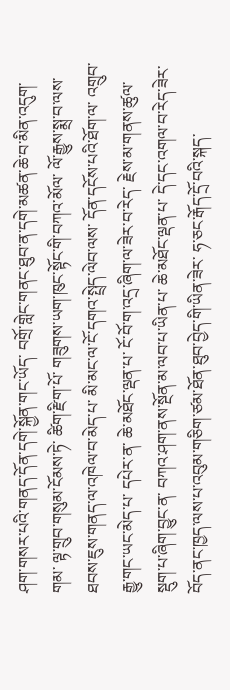ཤག་གསར་པའི་གནད་དོན་དགེ་སྐྱོན་གང་ཡོད་ བགྲོ་གླེང་གནང་ཐུབ་ན་དགེ་མཚན་ཆེ་བ་མིན་འདུག་གམ་ ལྟ་གྲུབ་གསུམ་ངོམས་ཏེ་ ཚིག་རྫིག་པོ་ གཟུགས་ཡག་ཁུང་སྟོང་གི་བཀའ་མོལ་ ལོ་རྒྱུས་སྨྲ་བ་ལས་ ཐབས་ཇུས་གནད་ལ་འཁེལ་བ་མེད་པ་ མི་མང་ལ་ངོ་དགའ་སྤྲེད་ལེབ་ལས་ དོན་དངོས་པའི་ཐོག་ལ་ འགྲུབ་རྒྱུ་གང་ཡང་མེད་པ་ དཔེར་ན་ ཆེ་མཐོང་ལྡན་པ་ ངོ་བོ་ག་འདྲ་ཞིག་ལ་ཟེར་བ་རེད་ རྗེས་མ་གནས་ཚུལ་སྡུག་པ་ཞིག་བྱུང་ན་ བཀའ་ཤག་ནས་སྔོན་མ་ལབ་པ་ཡིན་པ་ ཆེ་མཐོང་ལྡན་པ་ དེ་དང་འགལ་བ་རེད་ཟེར་ བོད་ནང་ཁྱད་ལས་པ་འབུམ་གཅིག་ཙམ་ཐོན་ཐུབ་བྱེད་གི་ཡིན་ཟེར་ ཧ་ཅང་རྒོད་དྲོ་བའི་སྐད་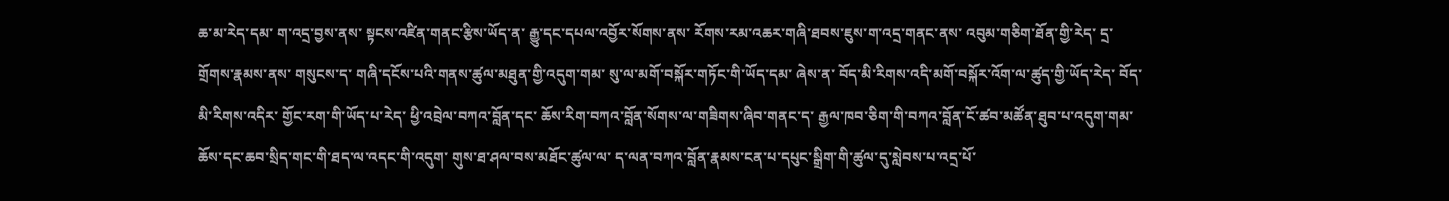ཆ་མ་རེད་དམ་ ག་འདྲ་བྱས་ནས་ སྟངས་འཛིན་གནང་རྩིས་ཡོད་ན་ རྒྱུ་དང་དཔལ་འབྱོར་སོགས་ནས་ རོགས་རམ་འཆར་གཞི་ཐབས་ཇུས་ག་འདྲ་གནང་ནས་ འབུམ་གཅིག་ཐོན་གྱི་རེད་ དྲ་གྲོགས་རྣམས་ནས་ གསུངས་ད་ གཞི་དངོས་པའི་གནས་ཚུལ་མཐུན་གྱི་འདུག་གམ་ སུ་ལ་མགོ་བསྐོར་གཏོང་གི་ཡོད་དམ་ ཞེས་ན་ བོད་མི་རིགས་འདི་མགོ་བསྐོར་འོག་ལ་ཚུད་གྱི་ཡོད་རེད་ བོད་མི་རིགས་འདིར་ གྱོང་རག་གི་ཡོད་པ་རེད་ ཕྱི་འབྲེལ་བཀའ་བློན་དང་ ཆོས་རིག་བཀའ་བློན་སོགས་ལ་གཟིགས་ཞིབ་གནང་ད་ རྒྱལ་ཁབ་ཅིག་གི་བཀའ་བློན་ངོ་ཚབ་མཚོན་ཐུབ་པ་འདུག་གམ་ ཆོས་དང་ཆབ་སྲིད་གང་གི་ཐད་ལ་འདང་གི་འདུག་ གུས་ཐ་ཤལ་བས་མཐོང་ཚུལ་ལ་ ད་ལན་བཀའ་བློན་རྣམས་ངན་པ་དཔུང་སྒྲིག་གི་ཚུལ་དུ་སླེབས་པ་འདྲ་པོ་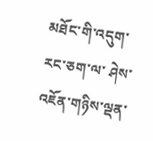མཐོང་གི་འདུག་ རང་ཅག་ལ་ ཤེས་འཇོན་གཉིས་ལྡན་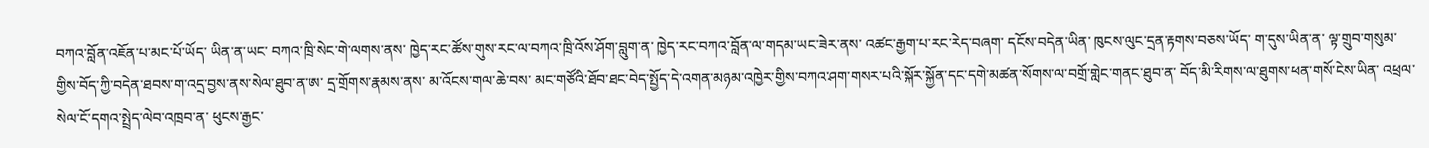བཀའ་བློན་འཇོན་པ་མང་པོ་ཡོད་ ཡིན་ན་ཡང་ བཀའ་ཁྲི་སེང་གེ་ལགས་ནས་ ཁྱེད་རང་ཚོས་གུས་རང་ལ་བཀའ་ཁྲི་འོས་ཤོག་བླུག་ན་ ཁྱེད་རང་བཀའ་བློན་ལ་གདམ་ཡང་ཟེར་ནས་ འཚང་རྒྱག་པ་རང་རེད་བཞག་ དངོས་བདེན་ཡིན་ ཁུངས་ལུང་དྲན་རྟགས་བཅས་ཡོད་ ག་དུས་ཡིན་ན་ ལྟ་གྲུབ་གསུམ་གྱིས་བོད་ཀྱི་བདེན་ཐབས་ག་འདྲ་བྱས་ནས་སེལ་ཐུབ་ན་ཨ་ དྲ་གྲོགས་རྣམས་ནས་ མ་འོངས་གལ་ཆེ་བས་ མང་གཙོའི་ཐོབ་ཐང་བེད་སྤྱོད་དེ་འགན་མཉམ་འཁྱེར་གྱིས་བཀའ་ཤག་གསར་པའི་སྐོར་སྐྱོན་དང་དགེ་མཚན་སོགས་ལ་བགྲོ་གླེང་གནང་ཐུབ་ན་ བོད་མི་རིགས་ལ་ཐུགས་ཕན་གསོ་ངེས་ཡིན་ འཕྲལ་སེལ་ངོ་དགའ་སྤྲེད་ལེབ་འཁྲབ་ན་ ཕུངས་རྒྱང་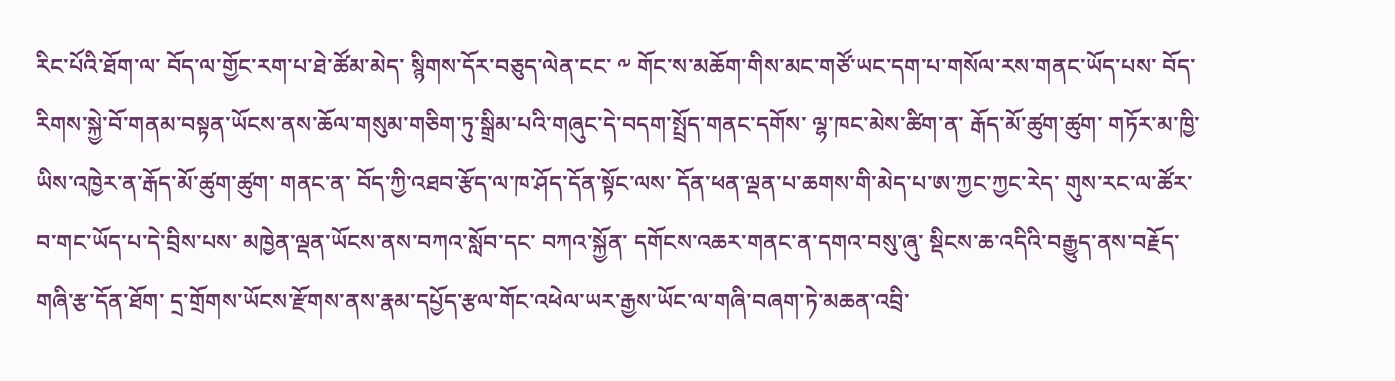རིང་པོའི་ཐོག་ལ་ བོད་ལ་གྱོང་རག་པ་ཐེ་ཚོམ་མེད་ སྙིགས་དོར་བཅུད་ལེན་ངང་ ༸ གོང་ས་མཆོག་གིས་མང་གཙོ་ཡང་དག་པ་གསོལ་རས་གནང་ཡོད་པས་ བོད་རིགས་སྐྱེ་བོ་གནམ་བསྟན་ཡོངས་ནས་ཆོལ་གསུམ་གཅིག་ཏུ་སྒྲིམ་པའི་གཞུང་དེ་བདག་སྤྲོད་གནང་དགོས་ ལྷ་ཁང་མེས་ཚིག་ན་ རྒོད་མོ་ཚུག་ཚུག་ གཏོར་མ་ཁྱི་ཡིས་འཁྱེར་ན་རྒོད་མོ་ཚུག་ཚུག་ གནང་ན་ བོད་ཀྱི་འཐབ་རྩོད་ལ་ཁ་ཤོད་དོན་སྟོང་ལས་ དོན་ཕན་ལྡན་པ་ཆགས་གི་མེད་པ་ཨ་ཀྱང་ཀྱང་རེད་ གུས་རང་ལ་ཚོར་བ་གང་ཡོད་པ་དེ་བྲིས་པས་ མཁྱེན་ལྡན་ཡོངས་ནས་བཀའ་སློབ་དང་ བཀའ་སྐྱོན་ དགོངས་འཆར་གནང་ན་དགའ་བསུ་ཞུ་ སྡིངས་ཆ་འདིའི་བརྒྱུད་ནས་བརྗོད་གཞི་རྩ་དོན་ཐོག་ དྲ་གྲོགས་ཡོངས་རྫོགས་ནས་རྣམ་དཔྱོད་རྩལ་གོང་འཕེལ་ཡར་རྒྱས་ཡོང་ལ་གཞི་བཞག་ཏེ་མཆན་འབྲི་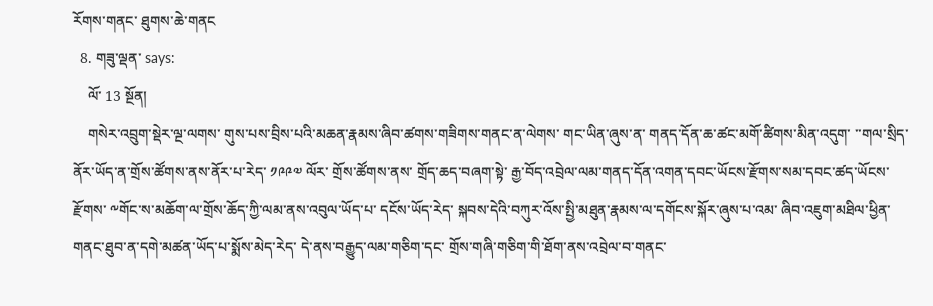རོགས་གནང་ ཐུགས་ཆེ་གནང
  8. གཟུ་ལྡན་ says:
    ལོ་ 13 སྔོན།
    གསེར་འབྲུག་སྡེར་ལྔ་ལགས་ གུས་པས་བྲིས་པའི་མཆན་རྣམས་ཞིབ་ཚགས་གཟིགས་གནང་ན་ལེགས་ གང་ཡིན་ཞུས་ན་ གནད་དོན་ཆ་ཚང་མགོ་ཚིགས་མིན་འདུག་ ་་གལ་སྲིད་ནོར་ཡོད་ན་གྲོས་ཚོགས་ནས་ནོར་པ་རེད་ ༡༩༩༧ ལོར་ གྲོས་ཚོགས་ནས་ གྲོད་ཆད་བཞག་སྟེ་ རྒྱ་བོད་འབྲེལ་ལམ་གནད་དོན་འགན་དབང་ཡོངས་རྫོགས་སམ་དབང་ཚད་ཡོངས་རྫོགས་ ༸གོང་ས་མཆོག་ལ་གྲོས་ཆོད་ཀྱི་ལམ་ནས་འབུལ་ཡོད་པ་ དངོས་ཡོད་རེད་ སྐབས་དེའི་བཀུར་འོས་སྤྱི་མཐུན་རྣམས་ལ་དགོངས་སྐོར་ཞུས་པ་འམ་ ཞིབ་འཇུག་མཐིལ་ཕྱིན་གནང་ཐུབ་ན་དགེ་མཚན་ཡོད་པ་སྨོས་མེད་རེད་ དེ་ནས་བརྒྱུད་ལམ་གཅིག་དང་ གྲོས་གཞི་གཅིག་གི་ཐོག་ནས་འབྲེལ་བ་གནང་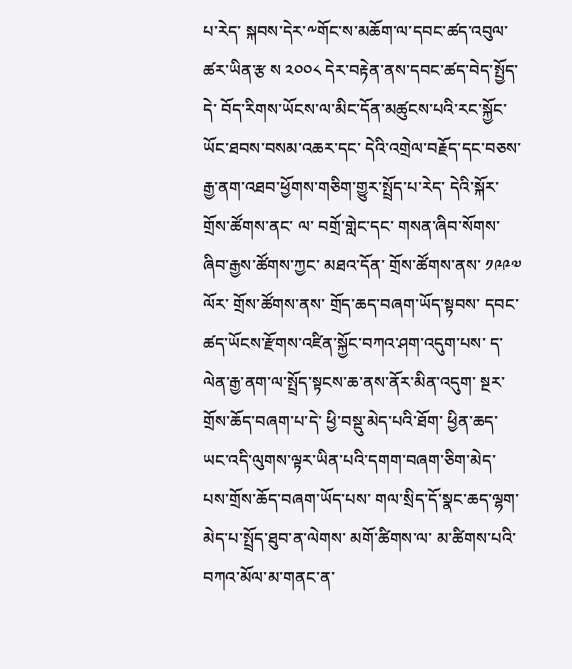པ་རེད་ སྐབས་དེར་༸གོང་ས་མཆོག་ལ་དབང་ཚད་འབུལ་ཚར་ཡིན་རྩ ས ༢༠༠༨ དེར་བརྟེན་ནས་དབང་ཚད་བེད་སྤྱོད་དེ་ བོད་རིགས་ཡོངས་ལ་མིང་དོན་མཚུངས་པའི་རང་སྐྱོང་ཡོང་ཐབས་བསམ་འཆར་དང་ དེའི་འགྲེལ་བརྗོད་དང་བཅས་རྒྱ་ནག་འཐབ་ཕྱོགས་གཅིག་གྱུར་སྤྲོད་པ་རེད་ དེའི་སྐོར་གྲོས་ཚོགས་ནང་ ལ་ བགྲོ་གླེང་དང་ གསན་ཞིབ་སོགས་ཞིབ་རྒྱས་ཚོགས་ཀྱང་ མཐའ་དོན་ གྲོས་ཚོགས་ནས་ ༡༩༩༧ ལོར་ གྲོས་ཚོགས་ནས་ གྲོད་ཆད་བཞག་ཡོད་སྟབས་ དབང་ཚད་ཡོངས་རྫོགས་འཛིན་སྐྱོང་བཀའ་ཤག་འདུག་པས་ ད་ལེན་རྒྱ་ནག་ལ་སྤྲོད་སྟངས་ཆ་ནས་ནོར་མིན་འདུག་ སྔར་གྲོས་ཆོད་བཞག་པ་དེ་ ཕྱི་བསྡུ་མེད་པའི་ཐོག་ ཕྱིན་ཆད་ཡང་འདི་ལུགས་ལྟར་ཡིན་པའི་དགག་བཞག་ཅིག་མེད་པས་གྲོས་ཆོད་བཞག་ཡོད་པས་ གལ་སྲིད་དོ་སྣང་ཆད་ལྷག་མེད་པ་སྤྲོད་ཐུབ་ན་ལེགས་ མགོ་ཚིགས་ལ་ མ་ཚིགས་པའི་བཀའ་མོལ་མ་གནང་ན་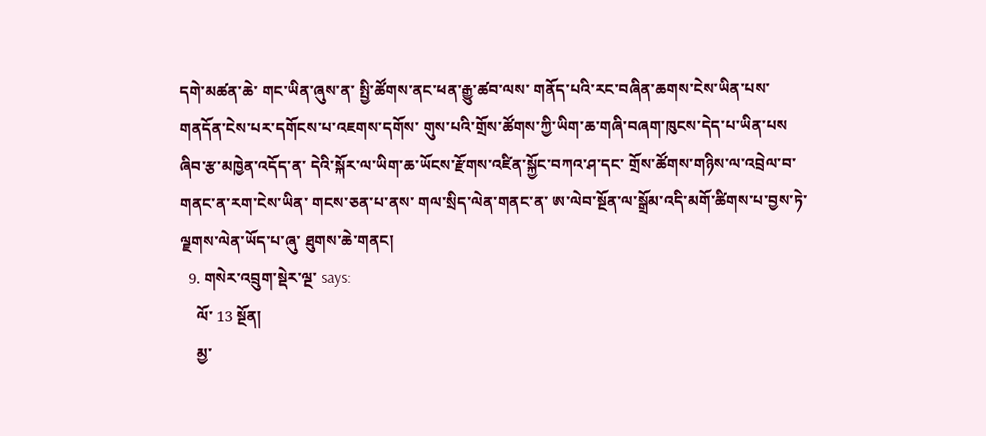དགེ་མཚན་ཆེ་ གང་ཡིན་ཞུས་ན་ སྤྱི་ཚོགས་ནང་ཕན་རྒྱུ་ཚབ་ལས་ གནོད་པའི་རང་བཞིན་ཆགས་ངེས་ཡིན་པས་ གནདོན་ངེས་པར་དགོངས་པ་འཇགས་དགོས་ གུས་པའི་གྲོས་ཚོགས་ཀྱི་ཡིག་ཆ་གཞི་བཞག་ཁུངས་དེད་པ་ཡིན་པས ཞིབ་རྩ་མཁྱེན་འདོད་ན་ དེའི་སྐོར་ལ་ཡིག་ཆ་ཡོངས་རྫོགས་འཛིན་སྐྱོང་བཀའ་ཤ་དང་ གྲོས་ཚོགས་གཉིས་ལ་འབྲེལ་བ་གནང་ན་རག་ངེས་ཡིན་ གངས་ཅན་པ་ནས་ གལ་སྲིད་ལེན་གནང་ན་ ཨ་ལེབ་སྔོན་ལ་སྒྲོམ་འདི་མགོ་ཚིགས་པ་བྱས་ཏེ་ལྗགས་ལེན་ཡོད་པ་ཞུ་ ཐུགས་ཆེ་གནང།
  9. གསེར་འབྲུག་སྡེར་ལྔ་ says:
    ལོ་ 13 སྔོན།
    མྱ་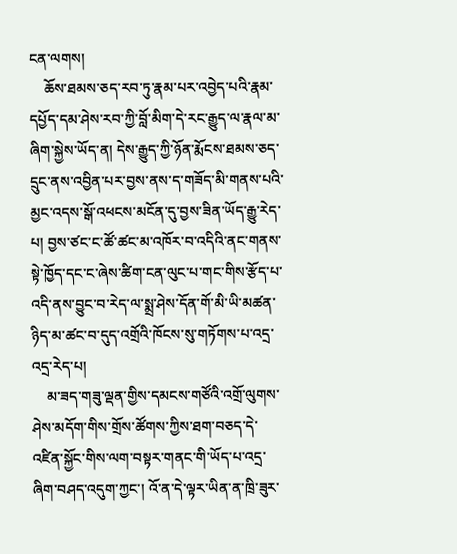ངན་ལགས།
    ཆོས་ཐམས་ཅད་རབ་ཏུ་རྣམ་པར་འབྱེད་པའི་རྣམ་དཔྱོད་དམ་ཤེས་རབ་ཀྱི་བློ་མིག་དེ་རང་རྒྱུད་ལ་རྣལ་མ་ཞིག་སྐྱེས་ཡོད་ན། དེས་རྒྱུད་ཀྱི་ཉོན་རྨོངས་ཐམས་ཅད་དྲུང་ནས་འབྱིན་པར་བྱས་ནས་ད་གཟོད་མི་གནས་པའི་མྱང་འདས་སྒོ་འཕངས་མངོན་དུ་བྱས་ཟིན་ཡོད་རྒྱུ་རེད་པ། བྱས་ཙང་ང་ཚོ་ཚང་མ་འཁོར་བ་འདིའི་ནང་གནས་སྟེ་ཁྱོད་དང་ང་ཞེས་ཚིག་ངན་ལུང་པ་གང་གིས་རྩོད་པ་འདི་ནས་བྱུང་བ་རེད་ལ་སྨྲ་ཤེས་དོན་གོ་མི་ཡི་མཚན་ཉིད་མ་ཚང་བ་དུད་འགྲོའི་ཁོངས་སུ་གཏོགས་པ་འདྲ་འདྲ་རེད་པ།
    མ་ཟད་གཟུ་ལྡན་གྱིས་དམངས་གཙོའི་འགྲོ་ལུགས་ཤེས་མདོག་གིས་གྲོས་ཚོགས་ཀྱིས་ཐག་བཅད་དེ་འཛིན་སྐྱོང་གིས་ལག་བསྟར་གནང་གི་ཡོད་པ་འདྲ་ཞིག་བཤད་འདུག་ཀྱང་། འོ་ན་དེ་ལྟར་ཡིན་ན་ཁྲི་ཟུར་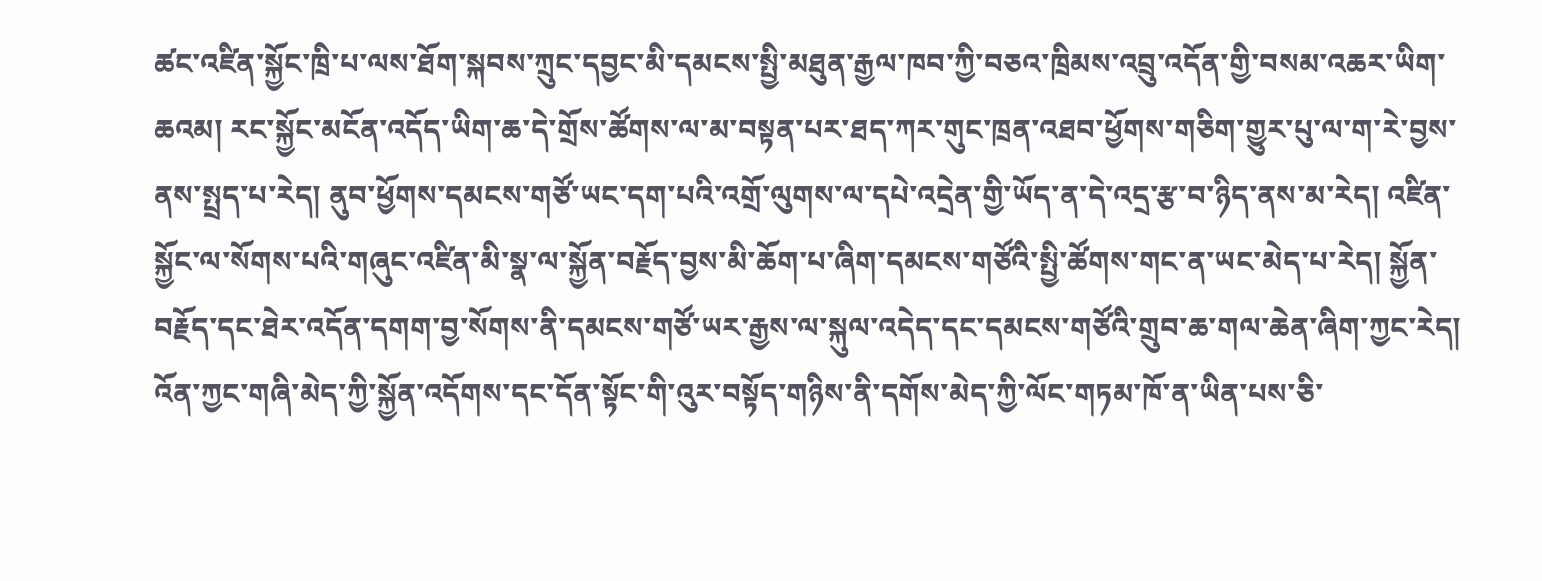ཚང་འཛིན་སྐྱོང་ཁྲི་པ་ལས་ཐོག་སྐབས་ཀྲུང་དབྱང་མི་དམངས་སྤྱི་མཐུན་རྒྱལ་ཁབ་ཀྱི་བཅའ་ཁྲིམས་འབྲུ་འདོན་གྱི་བསམ་འཆར་ཡིག་ཆའམ། རང་སྐྱོང་མངོན་འདོད་ཡིག་ཆ་དེ་གྲོས་ཚོགས་ལ་མ་བསྟན་པར་ཐད་ཀར་གུང་ཁྲན་འཐབ་ཕྱོགས་གཅིག་གྱུར་པུ་ལ་ག་རེ་བྱས་ནས་སྤྲད་པ་རེད། ནུབ་ཕྱོགས་དམངས་གཙོ་ཡང་དག་པའི་འགྲོ་ལུགས་ལ་དཔེ་འདྲེན་གྱི་ཡོད་ན་དེ་འདྲ་རྩ་བ་ཉིད་ནས་མ་རེད། འཛིན་སྐྱོང་ལ་སོགས་པའི་གཞུང་འཛིན་མི་སྣ་ལ་སྐྱོན་བརྗོད་བྱས་མི་ཆོག་པ་ཞིག་དམངས་གཙོའི་སྤྱི་ཚོགས་གང་ན་ཡང་མེད་པ་རེད། སྐྱོན་བརྗོད་དང་ཐེར་འདོན་དགག་བྱ་སོགས་ནི་དམངས་གཙོ་ཡར་རྒྱས་ལ་སྐུལ་འདེད་དང་དམངས་གཙོའི་གྲུབ་ཆ་གལ་ཆེན་ཞིག་ཀྱང་རེད། འོན་ཀྱང་གཞི་མེད་ཀྱི་སྐྱོན་འདོགས་དང་དོན་སྟོང་གི་འུར་བསྟོད་གཉིས་ནི་དགོས་མེད་ཀྱི་ལོང་གཏམ་ཁོ་ན་ཡིན་པས་ཅི་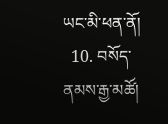ཡང་མི་ཕན་ནོ།
  10. བསོད་ནམས་རྒྱ་མཚོ།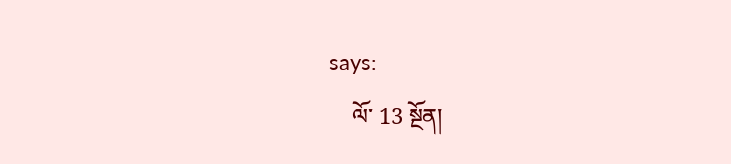says:
    ལོ་ 13 སྔོན།